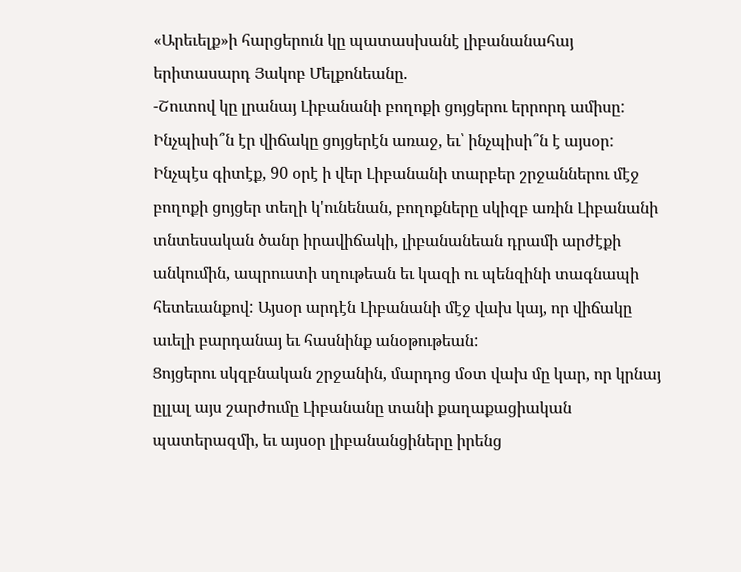«Արեւելք»ի հարցերուն կը պատասխանէ լիբանանահայ երիտասարդ Յակոբ Մելքոնեանը.
-Շուտով կը լրանայ Լիբանանի բողոքի ցոյցերու երրորդ ամիսը: Ինչպիսի՞ն էր վիճակը ցոյցերէն առաջ, եւ՝ ինչպիսի՞ն է այսօր:
Ինչպէս գիտէք, 90 օրէ ի վեր Լիբանանի տարբեր շրջաններու մէջ բողոքի ցոյցեր տեղի կ'ունենան, բողոքները սկիզբ առին Լիբանանի տնտեսական ծանր իրավիճակի, լիբանանեան դրամի արժէքի անկումին, ապրուստի սղութեան եւ կազի ու պենզինի տագնապի հետեւանքով: Այսօր արդէն Լիբանանի մէջ վախ կայ, որ վիճակը աւելի բարդանայ եւ հասնինք անօթութեան:
Ցոյցերու սկզբնական շրջանին, մարդոց մօտ վախ մը կար, որ կրնայ ըլլալ այս շարժումը Լիբանանը տանի քաղաքացիական պատերազմի, եւ այսօր լիբանանցիները իրենց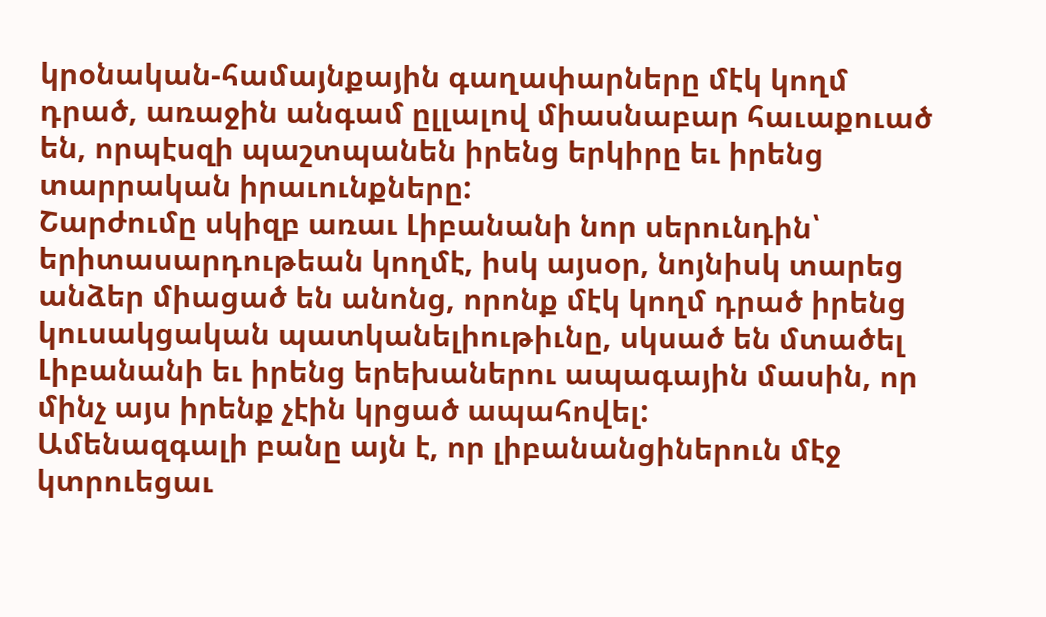կրօնական-համայնքային գաղափարները մէկ կողմ դրած, առաջին անգամ ըլլալով միասնաբար հաւաքուած են, որպէսզի պաշտպանեն իրենց երկիրը եւ իրենց տարրական իրաւունքները:
Շարժումը սկիզբ առաւ Լիբանանի նոր սերունդին՝ երիտասարդութեան կողմէ, իսկ այսօր, նոյնիսկ տարեց անձեր միացած են անոնց, որոնք մէկ կողմ դրած իրենց կուսակցական պատկանելիութիւնը, սկսած են մտածել Լիբանանի եւ իրենց երեխաներու ապագային մասին, որ մինչ այս իրենք չէին կրցած ապահովել:
Ամենազգալի բանը այն է, որ լիբանանցիներուն մէջ կտրուեցաւ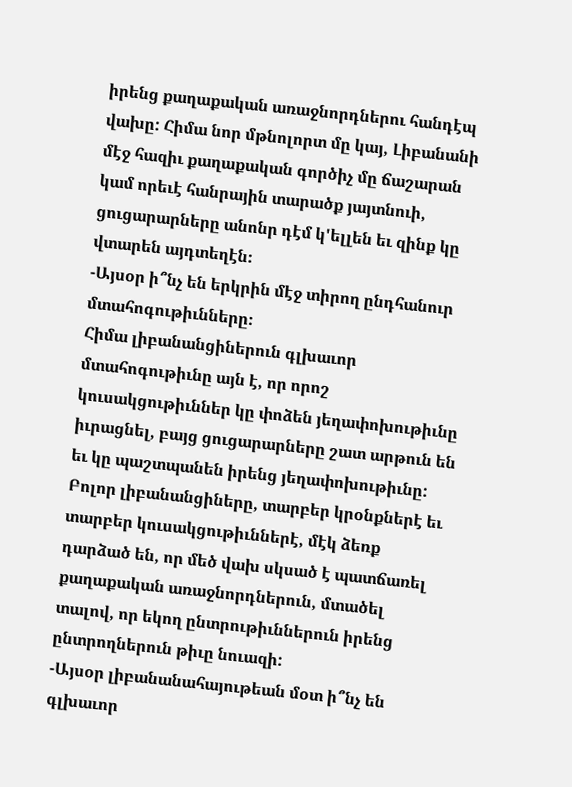իրենց քաղաքական առաջնորդներու հանդէպ վախը: Հիմա նոր մթնոլորտ մը կայ, Լիբանանի մէջ հազիւ քաղաքական գործիչ մը ճաշարան կամ որեւէ հանրային տարածք յայտնուի, ցուցարարները անոնր դէմ կ'ելլեն եւ զինք կը վտարեն այդտեղէն։
-Այսօր ի՞նչ են երկրին մէջ տիրող ընդհանուր մտահոգութիւնները։
Հիմա լիբանանցիներուն գլխաւոր մտահոգութիւնը այն է, որ որոշ կուսակցութիւններ կը փոձեն յեղափոխութիւնը իւրացնել, բայց ցուցարարները շատ արթուն են եւ կը պաշտպանեն իրենց յեղափոխութիւնը:
Բոլոր լիբանանցիները, տարբեր կրօնքներէ եւ տարբեր կուսակցութիւններէ, մէկ ձեռք դարձած են, որ մեծ վախ սկսած է պատճառել քաղաքական առաջնորդներուն, մտածել տալով, որ եկող ընտրութիւններուն իրենց ընտրողներուն թիւը նուազի:
-Այսօր լիբանանահայութեան մօտ ի՞նչ են գլխաւոր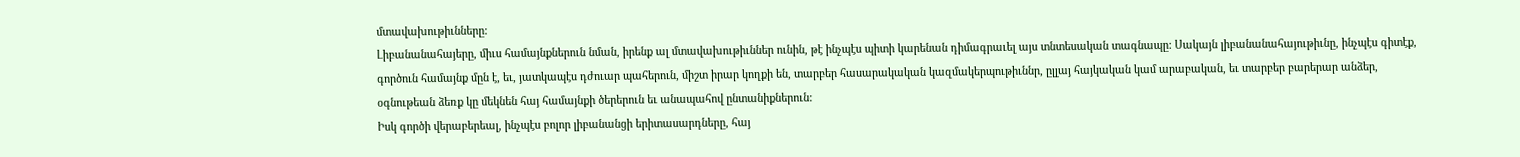մտավախութիւնները:
Լիբանանահայերը, միւս համայնքներուն նման, իրենք ալ մտավախութիւններ ունին, թէ ինչպէս պիտի կարենան դիմագրաւել այս տնտեսական տագնապը: Սակայն լիբանանահայութիւնը, ինչպէս գիտէք, գործուն համայնք մըն է, եւ, յատկապէս դժուար պահերուն, միշտ իրար կողքի են, տարբեր հասարակական կազմակերպութիւննր, ըլլայ հայկական կամ արաբական, եւ տարբեր բարերար անձեր, օգնութեան ձեռք կը մեկնեն հայ համայնքի ծերերուն եւ անապահով ընտանիքներուն:
Իսկ գործի վերաբերեալ, ինչպէս բոլոր լիբանանցի երիտասարդները, հայ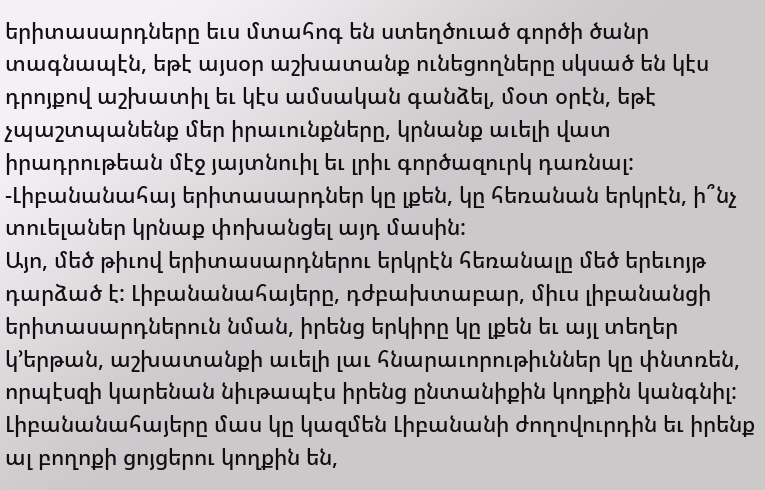երիտասարդները եւս մտահոգ են ստեղծուած գործի ծանր տագնապէն, եթէ այսօր աշխատանք ունեցողները սկսած են կէս դրոյքով աշխատիլ եւ կէս ամսական գանձել, մօտ օրէն, եթէ չպաշտպանենք մեր իրաւունքները, կրնանք աւելի վատ իրադրութեան մէջ յայտնուիլ եւ լրիւ գործազուրկ դառնալ:
-Լիբանանահայ երիտասարդներ կը լքեն, կը հեռանան երկրէն, ի՞նչ տուելաներ կրնաք փոխանցել այդ մասին:
Այո, մեծ թիւով երիտասարդներու երկրէն հեռանալը մեծ երեւոյթ դարձած է: Լիբանանահայերը, դժբախտաբար, միւս լիբանանցի երիտասարդներուն նման, իրենց երկիրը կը լքեն եւ այլ տեղեր կ՚երթան, աշխատանքի աւելի լաւ հնարաւորութիւններ կը փնտռեն, որպէսզի կարենան նիւթապէս իրենց ընտանիքին կողքին կանգնիլ: Լիբանանահայերը մաս կը կազմեն Լիբանանի ժողովուրդին եւ իրենք ալ բողոքի ցոյցերու կողքին են,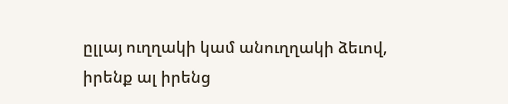ըլլայ ուղղակի կամ անուղղակի ձեւով, իրենք ալ իրենց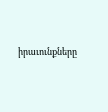իրաւունքները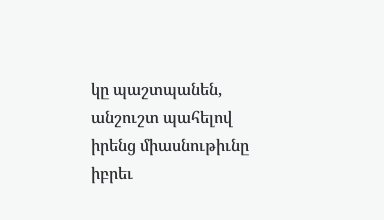կը պաշտպանեն, անշուշտ պահելով իրենց միասնութիւնը իբրեւ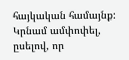հայկական համայնք:
Կրնամ ամփոփել, ըսելով, որ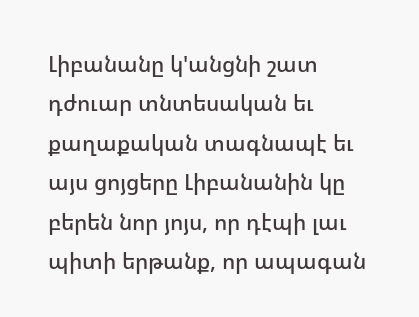Լիբանանը կ'անցնի շատ դժուար տնտեսական եւ քաղաքական տագնապէ եւ այս ցոյցերը Լիբանանին կը բերեն նոր յոյս, որ դէպի լաւ պիտի երթանք, որ ապագան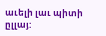աւելի լաւ պիտի ըլլայ: